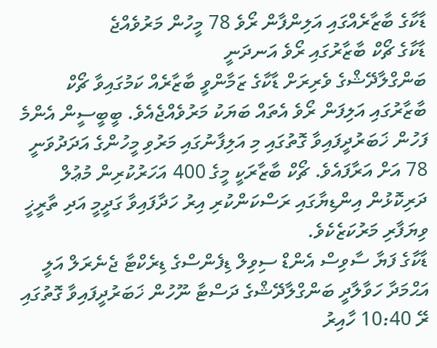ޑާކާގެ ބާޒާރެއްގައި އަލިންފާން ރޯވެ 78 މީހުން މަރުވެއްޖެ
ޑާކާގެ ޗޯކް ބާޒާރުގައި ރޯވެ އަނދަނީ
ބަންގްލާދޭޝްގެ ވެރިރަށް ޑާކާގެ ޒަމާންވީ ބާޒާރެއް ކަމުގައިވާ ޗޯކް ބާޒާރުގައި އަލިފަން ރޯވެ އެތައް ބަޔަކު މަރުވެއްޖެއެވެ. ބީބީސީން އެންމެ ފަހުން ޚަބަރުދީފައިވާ ގޮތުގައި މި އަލިފާނުގައި މަރުވި މީހުންގެ އަދަދުވަނީ 78 އަށް އަރާފައެވެ. ޗޯކް ބާޒާރަކީ މީގެ 400 އަހަރުކުރިން މުޢުލް ދަރިކޮޅުން އިންޑިޔާގައި ރަސްކަންކުރި އިރު ހަދާފައިވާ ގަދީމީ އަދި ތާރީޚީ ވިޔަފާރި މަރުކަޒެކެވެ.
ޑާކާގެ ފަޔާ ސާވިސް އެންޑް ސިވިލް ޑިފެންސްގެ ޑިރެކްޓާ ޖެނެރަލް އަލީ އަޙްމަދާ ހަވާލާދީ ބަންގްލާދޭޝްގެ ދަސްޓާ ނޫހުން ޚަބަރުދީފައިވާ ގޮތުގައި ރޭ 10:40 ހާއިރު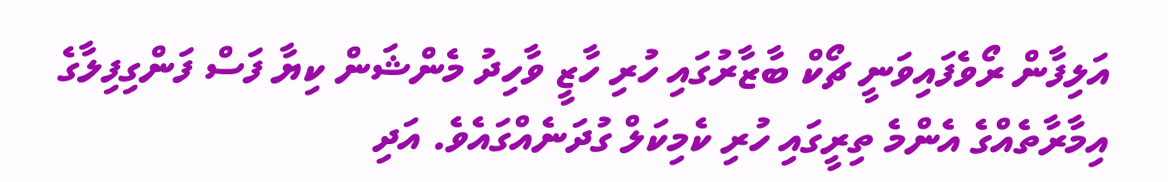އަލިފާން ރޯވެފައިވަނީ ޗޯކް ބާޒާރުގައި ހުރި ހާޒީ ވާހިދު މެންޝަން ކިޔާ ފަސް ފަންގިފިލާގެ އިމާރާތެއްގެ އެންމެ ތިރީގައި ހުރި ކެމިކަލް ގުދަނެއްގައެވެ. އަދި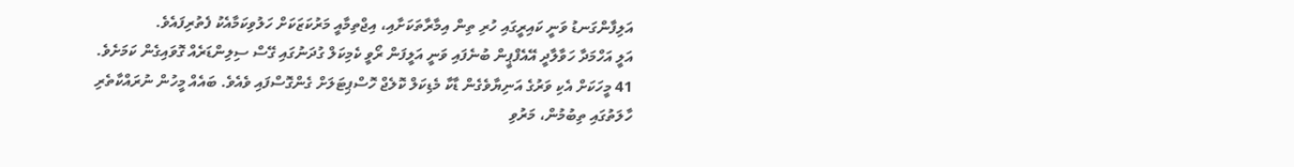އަލިފާންގަނޑު ވަނީ ކައިރީގައި ހުރި ތިން އިމާރާތަކަށާއި، އިޖްތިމާއީ މަރުކަޒަކަށް ހަލުވިކަމާއެކު ފެތުރިފައެވެ.
އަލީ އަހްމަދާ ހަވާލާދީ އޭއެފްޕީން ބުނެފައި ވަނީ އަލީފަން ރޯވީ ކެމިކަލް ގުދަނުގައި ގޭސް ސިލިންޑަރެއް ގޮވައިގެން ކަމަށެވެ.
41 މީހަކަށް އެކި ވަރުގެ އަނިޔާވެގެން ޑާކާ މެޑިކަލް ކޮލެޖް ހޮސްޕިޓަލަށް ގެންގޮސްފައި ވެއެވެ. ބައެއް މީހުން ނުރައްކާތެރި ހާލަތުގައި ތިބުމުން، މަރުވި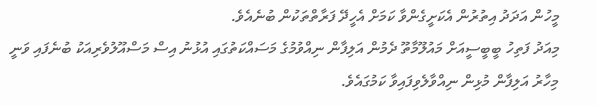މީހުން އަދަދު އިތުރުން އެކަށީގެންވާ ކަމަށް އެހީދޭ ފަރާތްތަކުން ބުނެއެވެ.
މިއަދު ފަތިހު ބީބީސީއަށް މައުލޫމާތޫ ދެމުން އަލިފާން ނިއްވުމުގެ މަސައްކަތުގައި އުޅުނު އިސް މަސްއޫލުވެރިއަކު ބުނެފައި ވަނީ މިހާރު އަލިފާން މުޅިން ނިއްވާލެވިފައިވާ ކަމުގައެވެ.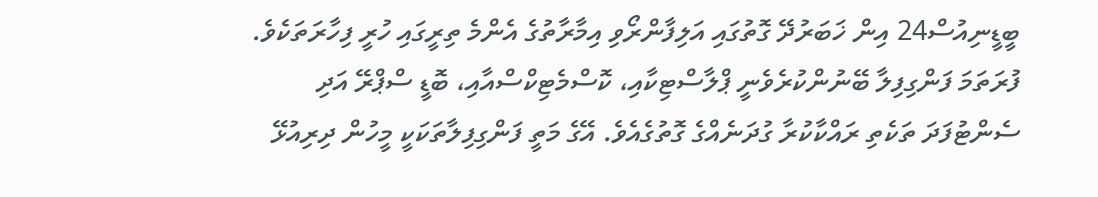ބީޑީނިއުސް24 އިން ޚަބަރުދޭ ގޮތުގައި އަލިފާންރޯވި އިމާރާތުގެ އެންމެ ތިރީގައި ހުރީ ފިހާރަތަކެވެ. ފުރަތަމަ ފަންގިފިލާ ބޭނުންކުރެވެނީ ޕްލާސްޓިކާއި، ކޮސްމެޓިކްސްއާއި، ބޮޑީ ސްޕްރޭ އަދި ސެންޓުފަދަ ތަކެތި ރައްކާކުރާ ގުދަނެއްގެ ގޮތުގެއެވެ. އޭގެ މަތީ ފަންގިފިލާތަކަކީ މީހުން ދިރިއުޅޭ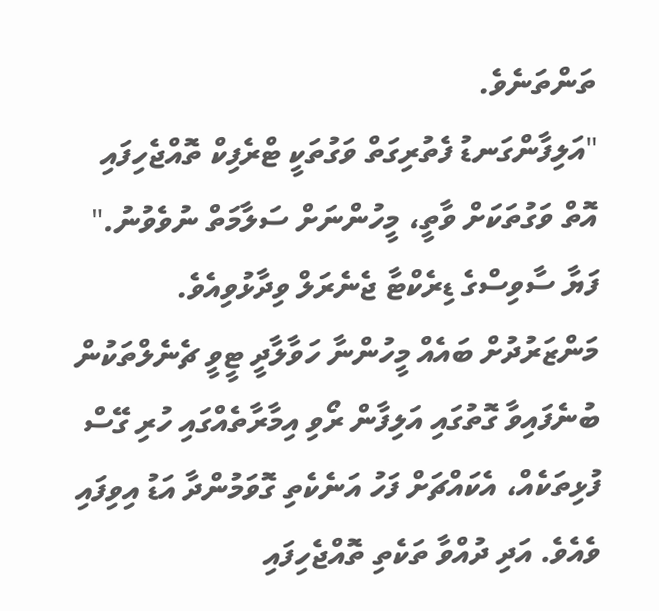ތަންތަނެވެ.
"އަލިފާންގަނޑު ފެތުރިގަތް ވަގުތަކީ ޓްރެފިކް ތޮއްޖެހިފައި އޮތް ވަގުތަކަށް ވާތީ، މީހުންނަށް ސަލާމަތް ނުވެވުނު." ފަޔާ ސާވިސްގެ ޑިރެކްޓާ ޖެނެރަލް ވިދާޅުވިއެވެ.
މަންޒަރުދުށް ބައެއް މީހުންނާ ހަވާލާދީ ޓީވީ ޗެނެލްތަކުން ބުނެފައިވާ ގޮތުގައި އަލިފާން ރޯވި އިމާރާތެއްގައި ހުރި ގޭސް ފުޅިތަކެއް، އެކައްޗަށް ފަހު އަނެކެތި ގޮވަމުންދާ އަޑު އިވިފައި ވެއެވެ. އަދި ދުއްވާ ތަކެތި ތޮއްޖެހިފައި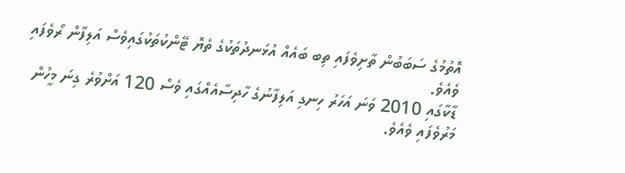އޮތުމުގެ ސަބަބުން ތާށިވެފައި ތިބ ބައެއް އުޅަނދުތަކުގެ ތެޔޮ ޓޭންކުތަކުގައިވެސް އަލިފާން ރޯވެފައި ވެއެވެ.
ޑާކާގައި 2010 ވަނަ އަހަރު ހިނގި އަލިފާނުގެ ހާދިސާއެއްގައި ވެސް 120 އަށްވުރެ ގިނަ މީހުން މަރުވެފައި ވެއެވެ.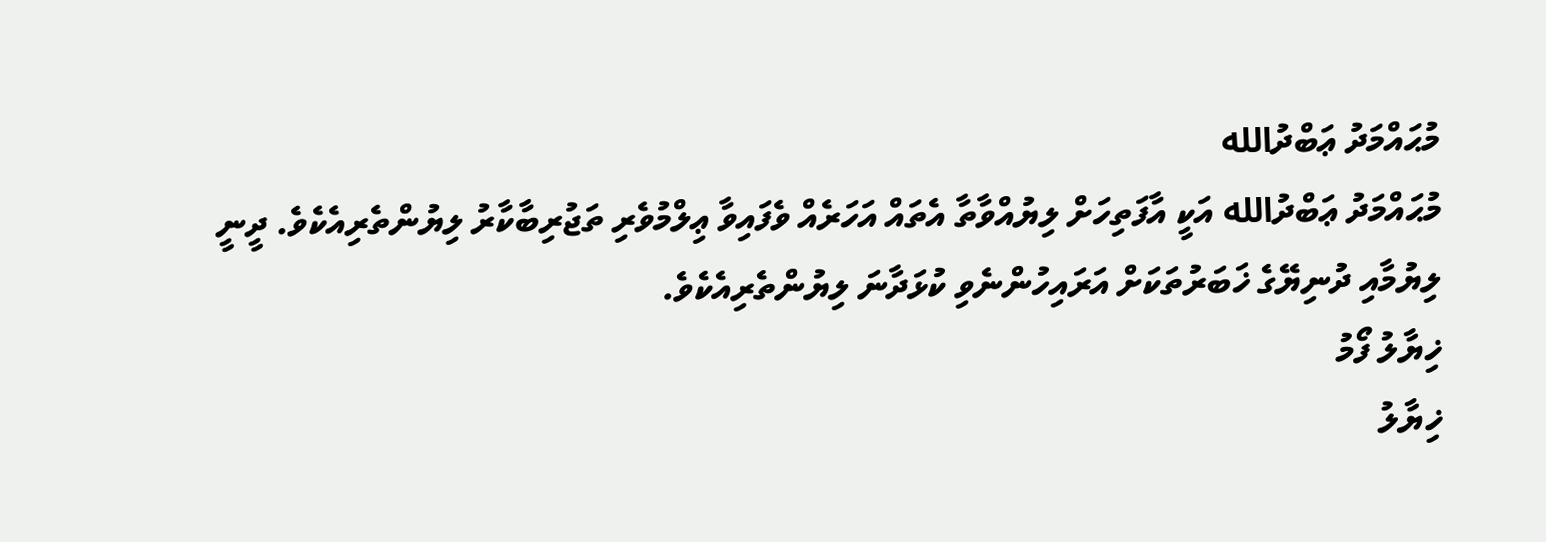މުޙައްމަދު ޢަބްދުالله
މުޙައްމަދު ޢަބްދުالله އަކީ އާފަތިހަށް ލިޔުއްވާތާ އެތައް އަހަރެއް ވެފައިވާ ޢިލްމުވެރި ތަޖުރިބާކާރު ލިޔުންތެރިއެކެވެ. ދީނީ ލިޔުމާއި ދުނިޔޭގެ ޚަބަރުތަކަށް އަރައިހުންނެވި ކުޅަދާނަ ލިޔުންތެރިއެކެވެ.
ޚިޔާލު ފޯމު
ޚިޔާލު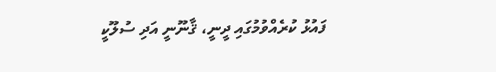ފައުޅު ކުރެއްވުމުގައި ދީނީ، ޤާނޫނީ އަދި ސުލޫކީ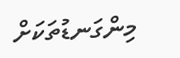މިންގަނޑުތަކަށް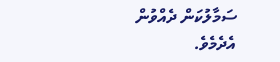ސަމާލުކަން ދެއްވުން އެދެމެވެ.